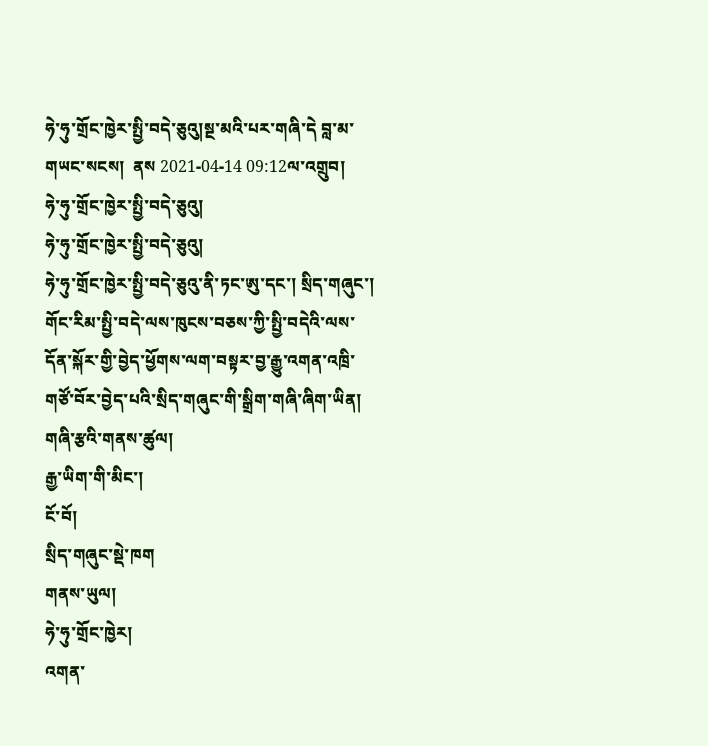ཧེ་ཧུ་གྲོང་ཁྱེར་སྤྱི་བདེ་ཅུའུ།སྔ་མའི་པར་གཞི་དེ བླ་མ་གཡང་སངས།  ནས 2021-04-14 09:12ལ་འགྲུབ།
ཧེ་ཧུ་གྲོང་ཁྱེར་སྤྱི་བདེ་ཅུའུ།
ཧེ་ཧུ་གྲོང་ཁྱེར་སྤྱི་བདེ་ཅུའུ།
ཧེ་ཧུ་གྲོང་ཁྱེར་སྤྱི་བདེ་ཅུའུ་ནི་ཏང་ཨུ་དང་། སྲིད་གཞུང་། གོང་རིམ་སྤྱི་བདེ་ལས་ཁུངས་བཅས་ཀྱི་སྤྱི་བདེའི་ལས་དོན་སྐོར་གྱི་བྱེད་ཕྱོགས་ལག་བསྟར་བྱ་རྒྱུ་འགན་འཁྲི་གཙོ་བོར་བྱེད་པའི་སྲིད་གཞུང་གི་སྒྲིག་གཞི་ཞིག་ཡིན།
གཞི་རྩའི་གནས་ཚུལ།
རྒྱ་ཡིག་གི་མིང་།
ངོ་བོ།
སྲིད་གཞུང་སྡེ་ཁག
གནས་ཡུལ།
ཧེ་ཧུ་གྲོང་ཁྱེར།
འགན་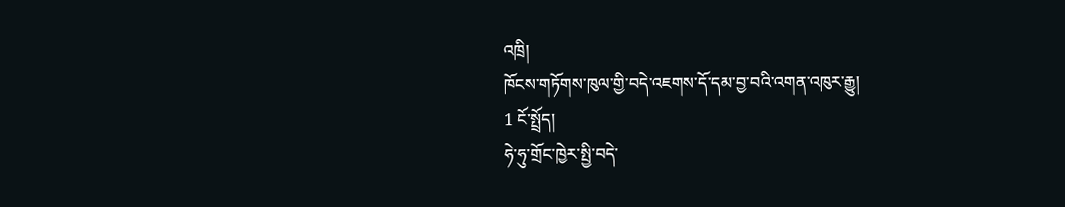འཁྲི།
ཁོངས་གཏོགས་ཁུལ་གྱི་བདེ་འཇགས་དོ་དམ་བྱ་བའི་འགན་འཁུར་རྒྱུ།
1 ངོ་སྤྲོད།
ཧེ་ཧུ་གྲོང་ཁྱེར་སྤྱི་བདེ་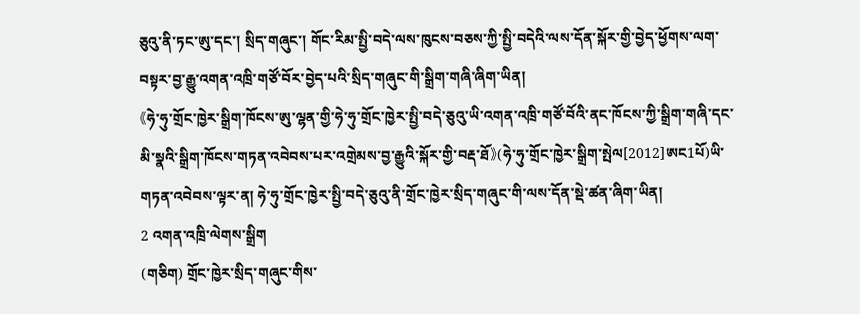ཅུའུ་ནི་ཏང་ཨུ་དང་། སྲིད་གཞུང་། གོང་རིམ་སྤྱི་བདེ་ལས་ཁུངས་བཅས་ཀྱི་སྤྱི་བདེའི་ལས་དོན་སྐོར་གྱི་བྱེད་ཕྱོགས་ལག་བསྟར་བྱ་རྒྱུ་འགན་འཁྲི་གཙོ་བོར་བྱེད་པའི་སྲིད་གཞུང་གི་སྒྲིག་གཞི་ཞིག་ཡིན།
《ཧེ་ཧུ་གྲོང་ཁྱེར་སྒྲིག་ཁོངས་ཨུ་ལྷན་གྱི་ཧེ་ཧུ་གྲོང་ཁྱེར་སྤྱི་བདེ་ཅུའུ་ཡི་འགན་འཁྲི་གཙོ་བོའི་ནང་ཁོངས་ཀྱི་སྒྲིག་གཞི་དང་མི་སྣའི་སྒྲིག་ཁོངས་གཏན་འབེབས་པར་འགྲེམས་བྱ་རྒྱུའི་སྐོར་གྱི་བརྡ་ཐོ》(ཧེ་ཧུ་གྲོང་ཁྱེར་སྒྲིག་སྤེལ[2012]ཨང1པོ)ཡི་གཏན་འབེབས་ལྟར་ན། ཧེ་ཧུ་གྲོང་ཁྱེར་སྤྱི་བདེ་ཅུའུ་ནི་གྲོང་ཁྱེར་སྲིད་གཞུང་གི་ལས་དོན་སྡེ་ཚན་ཞིག་ཡིན།
2 འགན་འཁྲི་ལེགས་སྒྲིག
(གཅིག) གྲོང་ཁྱེར་སྲིད་གཞུང་གིས་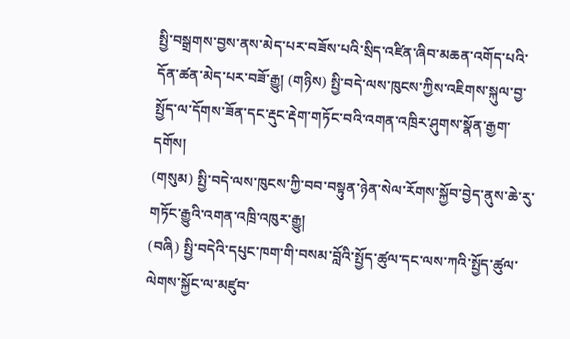སྤྱི་བསྒྲགས་བྱས་ནས་མེད་པར་བཟོས་པའི་སྲིད་འཛིན་ཞིབ་མཆན་འགོད་པའི་དོན་ཚན་མེད་པར་བཟོ་རྒྱུ། (གཉིས) སྤྱི་བདེ་ལས་ཁུངས་ཀྱིས་འཇིགས་སྐུལ་བྱ་སྤྱོད་ལ་དོགས་ཟོན་དང་རྡུང་རྡེག་གཏོང་བའི་འགན་འཁྲིར་ཤུགས་སྣོན་རྒྱག་དགོས།
(གསུམ) སྤྱི་བདེ་ལས་ཁུངས་ཀྱི་བབ་བསྟུན་ཉེན་སེལ་རོགས་སྐྱོབ་བྱེད་ནུས་ཆེ་རུ་གཏོང་རྒྱུའི་འགན་འཁྲི་འཁུར་རྒྱུ།
(བཞི) སྤྱི་བདེའི་དཔུང་ཁག་གི་བསམ་བློའི་སྤྱོད་ཚུལ་དང་ལས་ཀའི་སྤྱོད་ཚུལ་ལེགས་སྐྱོང་ལ་མཛུབ་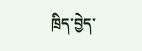ཁྲིད་བྱེད་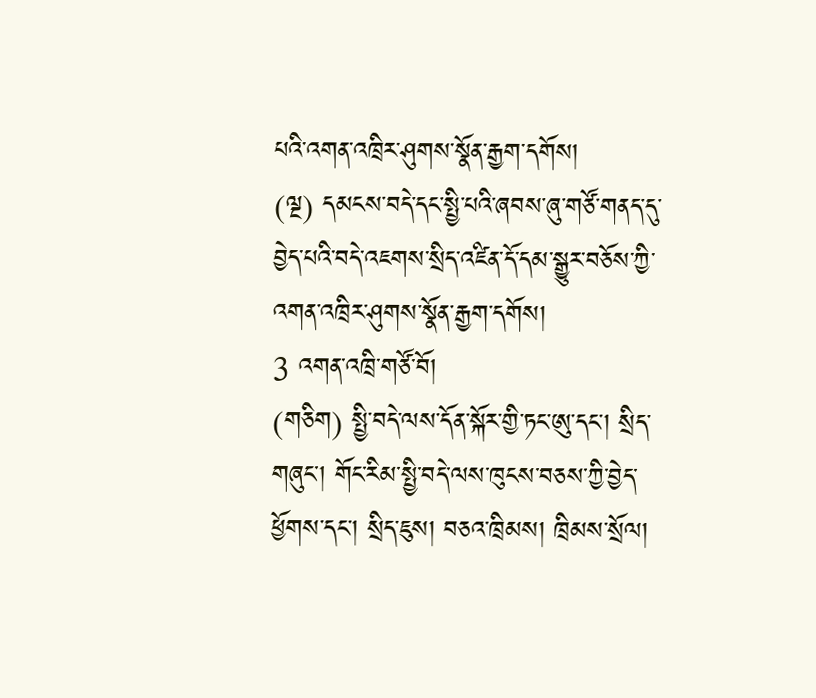པའི་འགན་འཁྲིར་ཤུགས་སྣོན་རྒྱག་དགོས།
(ལྔ) དམངས་བདེ་དང་སྤྱི་པའི་ཞབས་ཞུ་གཙོ་གནད་དུ་བྱེད་པའི་བདེ་འཇགས་སྲིད་འཛིན་དོ་དམ་སྒྱུར་བཅོས་ཀྱི་འགན་འཁྲིར་ཤུགས་སྣོན་རྒྱག་དགོས།
3 འགན་འཁྲི་གཙོ་བོ།
(གཅིག) སྤྱི་བདེ་ལས་དོན་སྐོར་གྱི་ཏང་ཨུ་དང་། སྲིད་གཞུང་། གོང་རིམ་སྤྱི་བདེ་ལས་ཁུངས་བཅས་ཀྱི་བྱེད་ཕྱོགས་དང་། སྲིད་ཇུས། བཅའ་ཁྲིམས། ཁྲིམས་སྲོལ།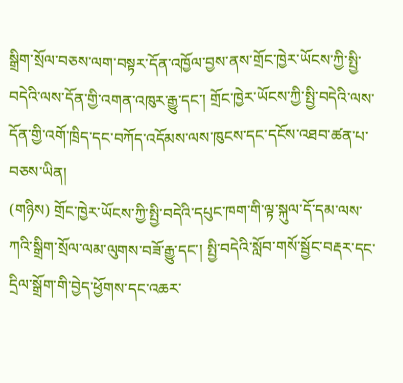སྒྲིག་སྲོལ་བཅས་ལག་བསྟར་དོན་འཁྱོལ་བྱས་ནས་གྲོང་ཁྱེར་ཡོངས་ཀྱི་སྤྱི་བདེའི་ལས་དོན་གྱི་འགན་འཁུར་རྒྱུ་དང་། གྲོང་ཁྱེར་ཡོངས་ཀྱི་སྤྱི་བདེའི་ལས་དོན་གྱི་འགོ་ཁྲིད་དང་བཀོད་འདོམས་ལས་ཁུངས་དང་དངོས་འཐབ་ཚན་པ་བཅས་ཡིན།
(གཉིས) གྲོང་ཁྱེར་ཡོངས་ཀྱི་སྤྱི་བདེའི་དཔུང་ཁག་གི་ལྟ་སྐུལ་དོ་དམ་ལས་ཀའི་སྒྲིག་སྲོལ་ལམ་ལུགས་བཟོ་རྒྱུ་དང་། སྤྱི་བདེའི་སློབ་གསོ་སྦྱོང་བརྡར་དང་དྲིལ་སྒྲོག་གི་བྱེད་ཕྱོགས་དང་འཆར་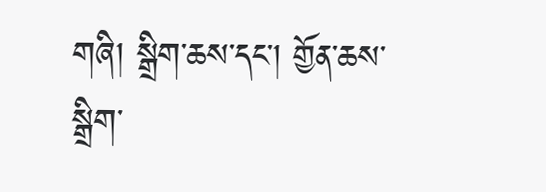གཞི། སྒྲིག་ཆས་དང་། གྱོན་ཆས་སྒྲིག་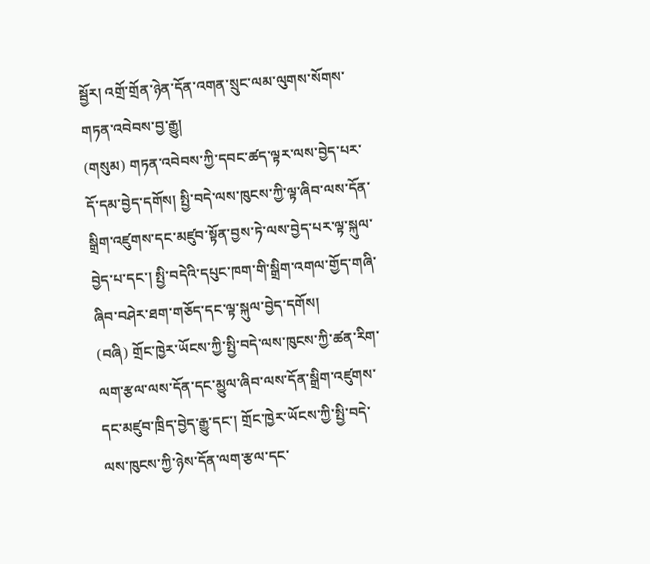སྦྱོར། འགྲོ་གྲོན་ཉེན་དོན་འགན་སྲུང་ལམ་ལུགས་སོགས་གཏན་འབེབས་བྱ་རྒྱུ།
(གསུམ) གཏན་འབེབས་ཀྱི་དབང་ཚད་ལྟར་ལས་བྱེད་པར་དོ་དམ་བྱེད་དགོས། སྤྱི་བདེ་ལས་ཁུངས་ཀྱི་ལྟ་ཞིབ་ལས་དོན་སྒྲིག་འཛུགས་དང་མཛུབ་སྟོན་བྱས་ཏེ་ལས་བྱེད་པར་ལྟ་སྐུལ་བྱེད་པ་དང་། སྤྱི་བདེའི་དཔུང་ཁག་གི་སྒྲིག་འགལ་གྱོད་གཞི་ཞིབ་བཤེར་ཐག་གཅོད་དང་ལྟ་སྐུལ་བྱེད་དགོས།
(བཞི) གྲོང་ཁྱེར་ཡོངས་ཀྱི་སྤྱི་བདེ་ལས་ཁུངས་ཀྱི་ཚན་རིག་ལག་རྩལ་ལས་དོན་དང་མྱུལ་ཞིབ་ལས་དོན་སྒྲིག་འཛུགས་དང་མཛུབ་ཁྲིད་བྱེད་རྒྱུ་དང་། གྲོང་ཁྱེར་ཡོངས་ཀྱི་སྤྱི་བདེ་ལས་ཁུངས་ཀྱི་ཉེས་དོན་ལག་རྩལ་དང་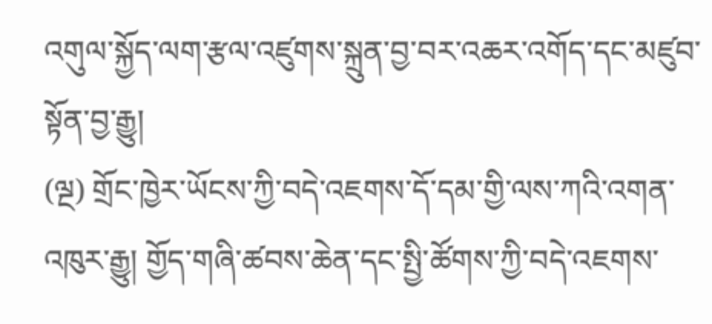འགུལ་སྐྱོད་ལག་རྩལ་འཛུགས་སྐྲུན་བྱ་བར་འཆར་འགོད་དང་མཛུབ་སྟོན་བྱ་རྒྱུ།
(ལྔ) གྲོང་ཁྱེར་ཡོངས་ཀྱི་བདེ་འཇགས་དོ་དམ་གྱི་ལས་ཀའི་འགན་འཁུར་རྒྱུ། གྱོད་གཞི་ཚབས་ཆེན་དང་སྤྱི་ཚོགས་ཀྱི་བདེ་འཇགས་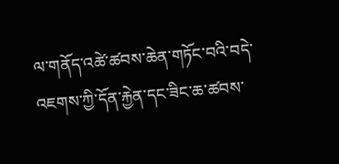ལ་གནོད་འཚེ་ཚབས་ཆེན་གཏོང་བའི་བདེ་འཇགས་ཀྱི་དོན་རྐྱེན་དང་ཟིང་ཆ་ཚབས་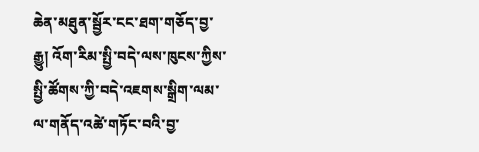ཆེན་མཐུན་སྦྱོར་ངང་ཐག་གཅོད་བྱ་རྒྱུ། འོག་རིམ་སྤྱི་བདེ་ལས་ཁུངས་ཀྱིས་སྤྱི་ཚོགས་ཀྱི་བདེ་འཇགས་སྒྲིག་ལམ་ལ་གནོད་འཚེ་གཏོང་བའི་བྱ་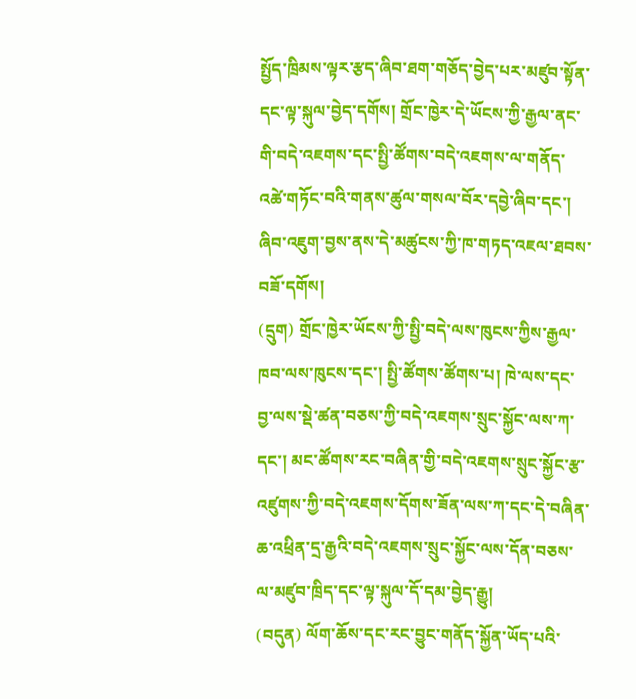སྤྱོད་ཁྲིམས་ལྟར་རྩད་ཞིབ་ཐག་གཅོད་བྱེད་པར་མཛུབ་སྟོན་དང་ལྟ་སྐུལ་བྱེད་དགོས། གྲོང་ཁྱེར་དེ་ཡོངས་ཀྱི་རྒྱལ་ནང་གི་བདེ་འཇགས་དང་སྤྱི་ཚོགས་བདེ་འཇགས་ལ་གནོད་འཚེ་གཏོང་བའི་གནས་ཚུལ་གསལ་བོར་དབྱེ་ཞིབ་དང་། ཞིབ་འཇུག་བྱས་ནས་དེ་མཚུངས་ཀྱི་ཁ་གཏད་འཇལ་ཐབས་བཟོ་དགོས།
(དྲུག) གྲོང་ཁྱེར་ཡོངས་ཀྱི་སྤྱི་བདེ་ལས་ཁུངས་ཀྱིས་རྒྱལ་ཁབ་ལས་ཁུངས་དང་། སྤྱི་ཚོགས་ཚོགས་པ། ཁེ་ལས་དང་བྱ་ལས་སྡེ་ཚན་བཅས་ཀྱི་བདེ་འཇགས་སྲུང་སྐྱོང་ལས་ཀ་དང་། མང་ཚོགས་རང་བཞིན་གྱི་བདེ་འཇགས་སྲུང་སྐྱོང་རྩ་འཛུགས་ཀྱི་བདེ་འཇགས་དོགས་ཟོན་ལས་ཀ་དང་དེ་བཞིན་ཆ་འཕྲིན་དྲ་རྒྱའི་བདེ་འཇགས་སྲུང་སྐྱོང་ལས་དོན་བཅས་ལ་མཛུབ་ཁྲིད་དང་ལྟ་སྐུལ་དོ་དམ་བྱེད་རྒྱུ།
(བདུན) ལོག་ཆོས་དང་རང་བྱུང་གནོད་སྐྱོན་ཡོད་པའི་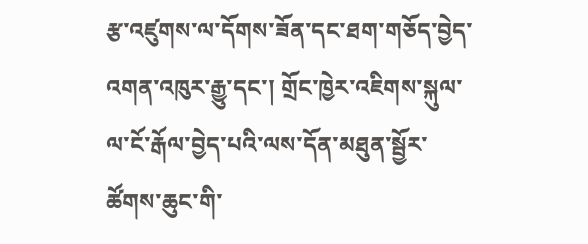རྩ་འཛུགས་ལ་དོགས་ཟོན་དང་ཐག་གཅོད་བྱེད་འགན་འཁུར་རྒྱུ་དང་། གྲོང་ཁྱེར་འཇིགས་སྐུལ་ལ་ངོ་རྒོལ་བྱེད་པའི་ལས་དོན་མཐུན་སྦྱོར་ཚོགས་ཆུང་གི་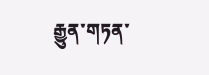རྒྱུན་གཏན་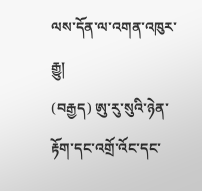ལས་དོན་ལ་འགན་འཁུར་རྒྱུ།
(བརྒྱད) ཨུ་རུ་སུའི་ཉེན་རྟོག་དང་འགྲོ་འོང་དང་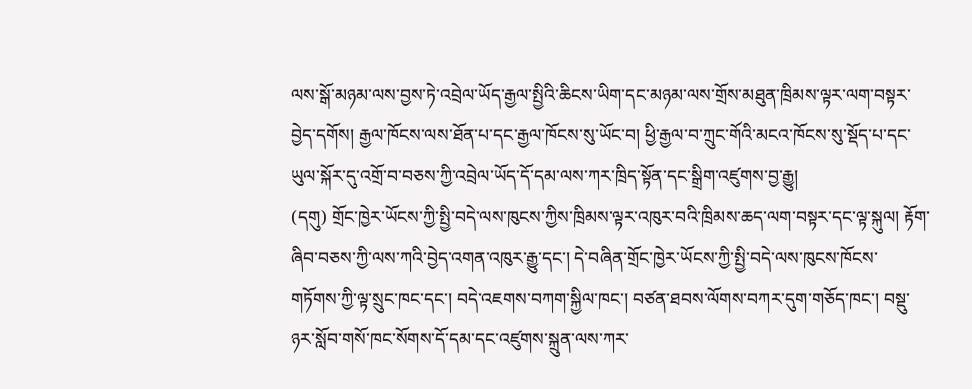ལས་སྒོ་མཉམ་ལས་བྱས་ཏེ་འབྲེལ་ཡོད་རྒྱལ་སྤྱིའི་ཆིངས་ཡིག་དང་མཉམ་ལས་གྲོས་མཐུན་ཁྲིམས་ལྟར་ལག་བསྟར་བྱེད་དགོས། རྒྱལ་ཁོངས་ལས་ཐོན་པ་དང་རྒྱལ་ཁོངས་སུ་ཡོང་བ། ཕྱི་རྒྱལ་བ་ཀྲུང་གོའི་མངའ་ཁོངས་སུ་སྡོད་པ་དང་ཡུལ་སྐོར་དུ་འགྲོ་བ་བཅས་ཀྱི་འབྲེལ་ཡོད་དོ་དམ་ལས་ཀར་ཁྲིད་སྟོན་དང་སྒྲིག་འཛུགས་བྱ་རྒྱུ།
(དགུ) གྲོང་ཁྱེར་ཡོངས་ཀྱི་སྤྱི་བདེ་ལས་ཁུངས་ཀྱིས་ཁྲིམས་ལྟར་འཁུར་བའི་ཁྲིམས་ཆད་ལག་བསྟར་དང་ལྟ་སྐུལ། རྟོག་ཞིབ་བཅས་ཀྱི་ལས་ཀའི་བྱེད་འགན་འཁུར་རྒྱུ་དང་། དེ་བཞིན་གྲོང་ཁྱེར་ཡོངས་ཀྱི་སྤྱི་བདེ་ལས་ཁུངས་ཁོངས་གཏོགས་ཀྱི་ལྟ་སྲུང་ཁང་དང་། བདེ་འཇགས་བཀག་སྐྱིལ་ཁང་། བཙན་ཐབས་ལོགས་བཀར་དུག་གཅོད་ཁང་། བསྡུ་ཉར་སློབ་གསོ་ཁང་སོགས་དོ་དམ་དང་འཛུགས་སྐྲུན་ལས་ཀར་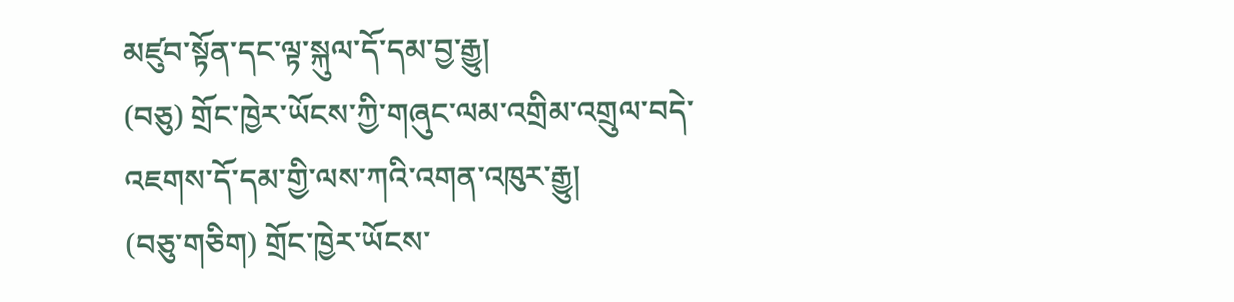མཛུབ་སྟོན་དང་ལྟ་སྐུལ་དོ་དམ་བྱ་རྒྱུ།
(བཅུ) གྲོང་ཁྱེར་ཡོངས་ཀྱི་གཞུང་ལམ་འགྲིམ་འགྲུལ་བདེ་འཇགས་དོ་དམ་གྱི་ལས་ཀའི་འགན་འཁུར་རྒྱུ།
(བཅུ་གཅིག) གྲོང་ཁྱེར་ཡོངས་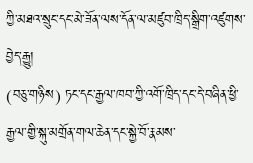ཀྱི་མཐའ་སྲུང་དང་མེ་ཟོན་ལས་དོན་ལ་མཛུབ་ཁྲིད་སྒྲིག་འཛུགས་བྱེད་རྒྱུ།
(བཅུ་གཉིས) ཏང་དང་རྒྱལ་ཁབ་ཀྱི་འགོ་ཁྲིད་དང་དེ་བཞིན་ཕྱི་རྒྱལ་གྱི་སྐུ་མགྲོན་གལ་ཆེན་དང་སྐྱེ་བོ་རྣམས་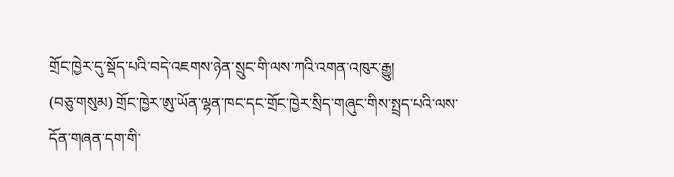གྲོང་ཁྱེར་དུ་སྡོད་པའི་བདེ་འཇགས་ཉེན་སྲུང་གི་ལས་ཀའི་འགན་འཁུར་རྒྱུ།
(བཅུ་གསུམ) གྲོང་ཁྱེར་ཨུ་ཡོན་ལྷན་ཁང་དང་གྲོང་ཁྱེར་སྲིད་གཞུང་གིས་སྤྲད་པའི་ལས་དོན་གཞན་དག་གི་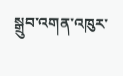སྒྲུབ་འགན་འཁུར་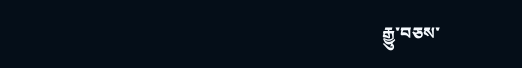རྒྱུ་བཅས་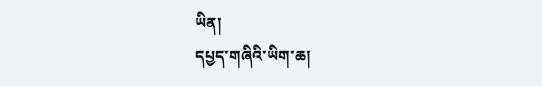ཡིན།
དཔྱད་གཞིའི་ཡིག་ཆ།